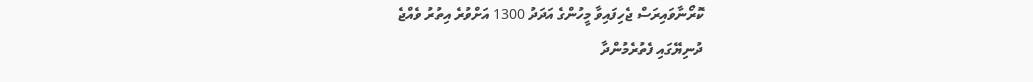ކޮރޯނާވައިރަސް ޖެހިފައިވާ މީހުންގެ އަދަދު 1300 އަށްވުރެ އިތުރު ވެއްޖެ
ދުނިޔޭގައި ފެތުރެމުންދާ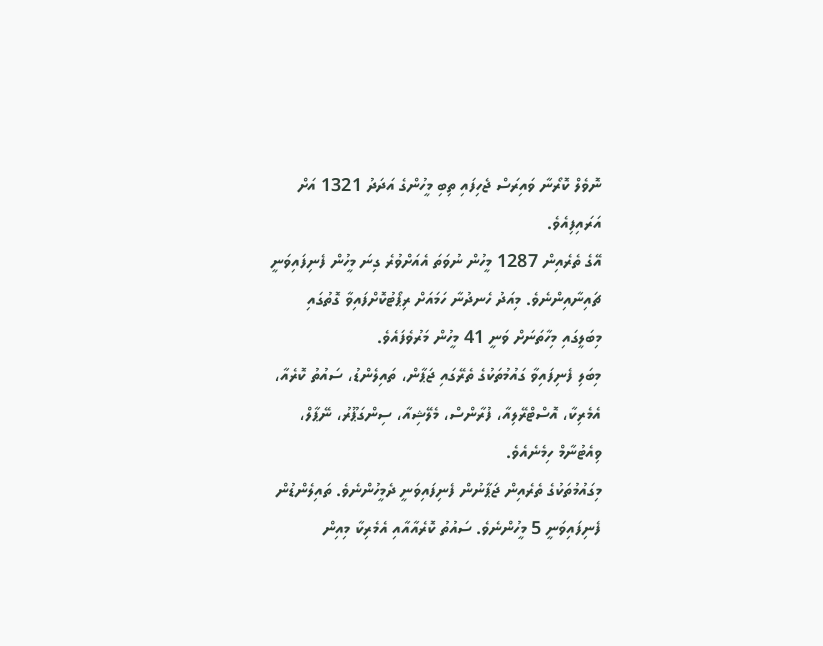ނޮވެލް ކޮރޯނާ ވައިރަސް ޖެހިފައި ތިބި މީހުންގެ އަދަދު 1321 އަށް އަރައިފިއެވެ.
އޭގެ ތެރެއިން 1287 މީހުން ނުވަތަ އެއަށްވުރެ ގިނަ މީހުން ފެނިފައިވަނީ ޗައިނާއިންނެވެ. މިއަދު ހެނދުނާ ހަމައަށް ރިޕޯޓުކޮށްފައިވާ ގޮތުގައި މިބަލީގައި މިހާތަނަށް ވަނީ 41 މީހުން މަރުވެފައެވެ.
މިބަލި ފެނިފައިވާ ގައުމުތަކުގެ ތެރޭގައި ޖަޕާން، ތައިލެންޑު، ސައުތު ކޮރެއާ، އެމެރިކާ، އޮސްޓްރޭލިއާ، ފުރާންސް، މެލޭޝިއާ، ސިންގަޕޫރު، ނޭޕާލް، ވިއެޓުނާމް ހިމެނެއެވެ.
މިގައުމުތަކުގެ ތެރެއިން ޖަޕާނުން ފެނިފައިވަނީ ދެމީހުންނެވެ. ތައިލެންޑުން ފެނިފައިވަނީ 5 މީހުންނެވެ. ސައުތު ކޮރެއާއާއި އެމެރިކާ މިއިން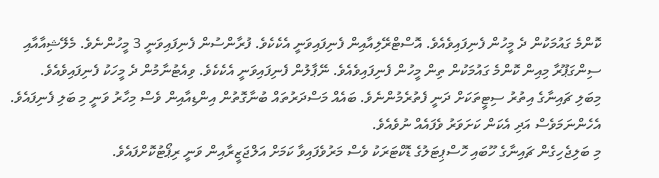ކޮންމެ ގައުމަކުން ދެ މީހުން ފެނިފައިވެއެވެ. އޮސްޓްރޭލިއާއިން ފެނިފައިވަނީ އެކެކެވެ. ފުރާންސުން ފެނިފައިވަނީ 3 މީހުންނެވެ. މެލޭޝިއާއާއި ސިންގަޕޫރާ މިއިން ކޮންމެ ގައުމަކުން ތިން މީހުން ފެނިފައިވެއެވެ. ނޭޕާލުން ފެނިފައިވަނީ އެކެކެވެ. ވިއެޓުނާމުން ދެ މީހަކު ފެނިފައިވެއެވެ.
މިބަލި ޗައިނާގެ އިތުރު ސިޓީތަކަށް ދަނީ ފެތުރެމުންނެވެ. ބައެއް މަސްދަރުތައް ބުނާގޮތުން އިންޑިއާއިން ވެސް މިހާރު ވަނީ މި ބަލި ފެނިފައެވެ. އެހެންނަމަވެސް އަދި އެކަން ކަށަވަރު ވެފައެއް ނުވެއެވެ.
މި ބަލިޖެހިގެން ޗައިނާގެ ހޫބައި ހޮސްޕިޓަލުގެ ޑޮކްޓަރަކު ވެސް މަރުވެފައިވާ ކަމަށް އަލްޖަޒީރާއިން ވަނީ ރިޕޯޓުކޮށްފައެވެ.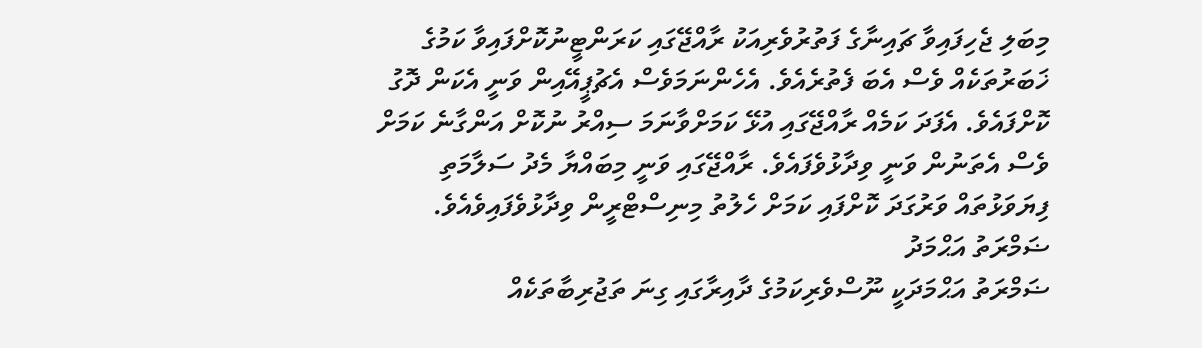މިބަލި ޖެހިފައިވާ ޗައިނާގެ ފަތުރުވެރިއަކު ރާއްޖޭގައި ކަރަންޓީނުކޮށްފައިވާ ކަމުގެ ޚަބަރުތަކެއް ވެސް އެބަ ފެތުރެއެވެ. އެހެންނަމަވެސް އެޗުޕީއޭއިން ވަނީ އެކަން ދޮގު ކޮށްފައެވެ. އެފަދަ ކަމެއް ރާއްޖޭގައި އުޅޭ ކަމަށްވާނަމަ ސިއްރު ނުކޮށް އަންގާނެ ކަމަށް ވެސް އެތަނުން ވަނީ ވިދާޅުވެފައެވެ. ރާއްޖޭގައި ވަނީ މިބައްޔާ މެދު ސަލާމަތި ފިޔަވަޅުތައް ވަރުގަދަ ކޮށްފައި ކަމަށް ހެލުތު މިނިސްޓްރީން ވިދާޅުވެފައިވެއެވެ.
ޟަމްރަތު އަޙްމަދު
ޟަމްރަތު އަޙްމަދަކީ ނޫސްވެރިކަމުގެ ދާއިރާގައި ގިނަ ތަޖުރިބާތަކެއް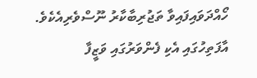ހޯއްދަވައިފައިވާ ތަޖުރިބާކާރު ނޫސްވެރިއެކެވެ. އާފަތިހުގައި އެކި ފެންވަރުގައި ވަޒީފާ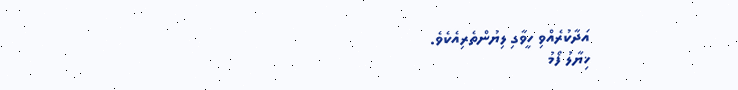އަދާކުރެއްވި ހީވާގި ލިޔުންތެރިއެކެވެ.
ޚިޔާލު ފޯމު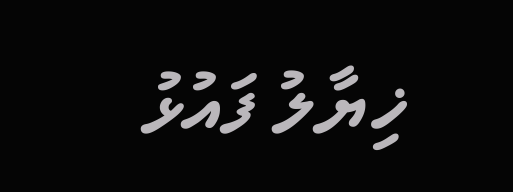ޚިޔާލު ފައުޅު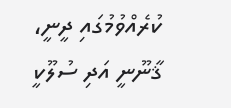ކުރެއްވުމުގައި ދީނީ، ޤާނޫނީ އަދި ސުލޫކީ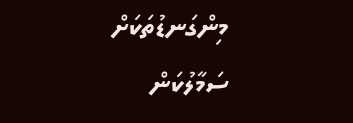މިންގަނޑުތަކަށް ސަމާލުކަން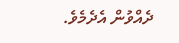ދެއްވުން އެދެމެވެ.